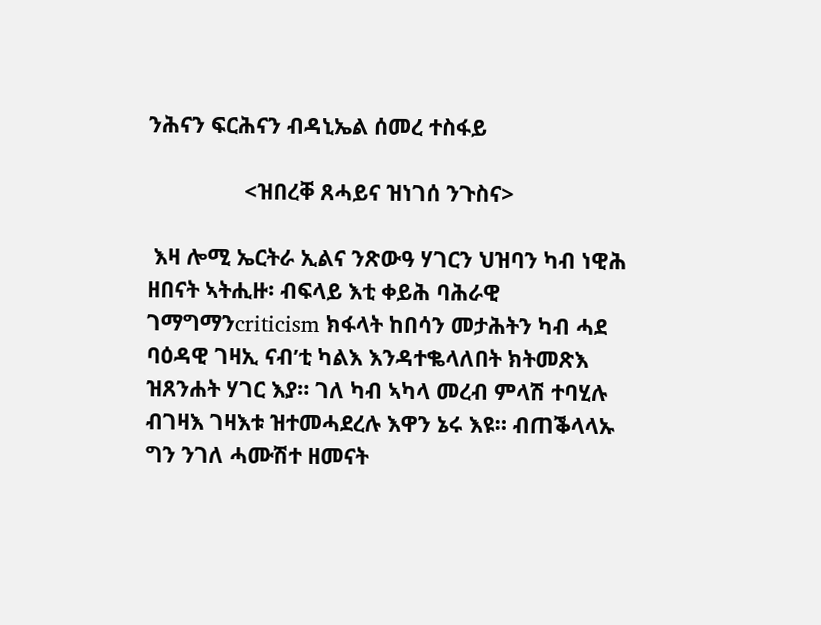ንሕናን ፍርሕናን ብዳኒኤል ሰመረ ተስፋይ

                <ዝበረቐ ጸሓይና ዝነገሰ ንጉስና>

 እዛ ሎሚ ኤርትራ ኢልና ንጽውዓ ሃገርን ህዝባን ካብ ነዊሕ ዘበናት ኣትሒዙ፡ ብፍላይ እቲ ቀይሕ ባሕራዊ ገማግማንcriticism ክፋላት ከበሳን መታሕትን ካብ ሓደ ባዕዳዊ ገዛኢ ናብ’ቲ ካልእ እንዳተቈላለበት ክትመጽእ ዝጸንሐት ሃገር እያ። ገለ ካብ ኣካላ መረብ ምላሽ ተባሂሉ ብገዛእ ገዛእቱ ዝተመሓደረሉ እዋን ኔሩ እዩ። ብጠቕላላኡ ግን ንገለ ሓሙሽተ ዘመናት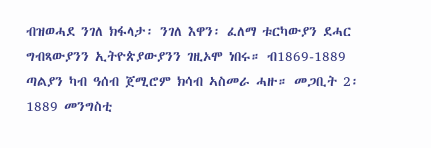ብዝወሓደ ንገለ ክፋላታ፡ ንገለ እዋን፡ ፈለማ ቱርካውያን ደሓር ግብጻውያንን ኢትዮጵያውያንን ገዚኦሞ ነበሩ። ብ1869-1889 ጣልያን ካብ ዓሰብ ጀሚሮም ክሳብ ኣስመራ ሓዙ። መጋቢት 2፡ 1889 መንግስቲ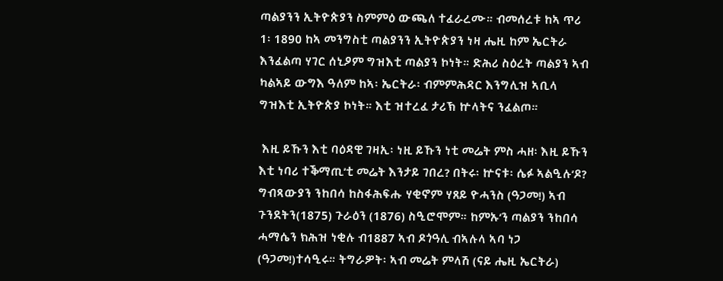ጣልያንን ኢትዮጵያን ስምምዕ ውጫለ ተፈራረሙ። ብመሰረቱ ከኣ ጥሪ 1፡ 1890 ከኣ መንግስቲ ጣልያንን ኢትዮጵያን ነዛ ሔዚ ከም ኤርትራ እንፈልጣ ሃገር ሰኒዖም ግዝእቲ ጣልያን ኮነት። ድሕሪ ስዕረት ጣልያን ኣብ ካልኣይ ውግእ ዓለም ከኣ፡ ኤርትራ፡ ብምምሕዳር እንግሊዝ ኣቢላ ግዝእቲ ኢትዮጵያ ኮነት። እቲ ዝተረፈ ታሪኽ ኵላትና ንፈልጦ።

 እዚ ይኹን እቲ ባዕዳዊ ገዛኢ፡ ነዚ ይኹን ነቲ መሬት ምስ ሓዘ፡ እዚ ይኹን እቲ ነባሪ ተቕማጢ’ቲ መሬት እንታይ ገበረ? በትሩ፡ ኵናቱ፡ ሴፉ ኣልዒሉ’ዶ? ግብጻውያን ንከበሳ ከስፋሕፍሑ ሃቂኖም ሃጸይ ዮሓንስ (ዓጋመ!) ኣብ ጉንደትን(1875) ጉራዕን (1876) ስዒሮሞም። ከምኡ’ን ጣልያን ንከበሳ ሓማሴን ክሕዝ ነቂሉ ብ1887 ኣብ ዶጎዓሊ ብኣሉላ ኣባ ነጋ (ዓጋመ!)ተሳዒሩ። ትግራዎት፡ ኣብ መሬት ምላሽ (ናይ ሔዚ ኤርትራ)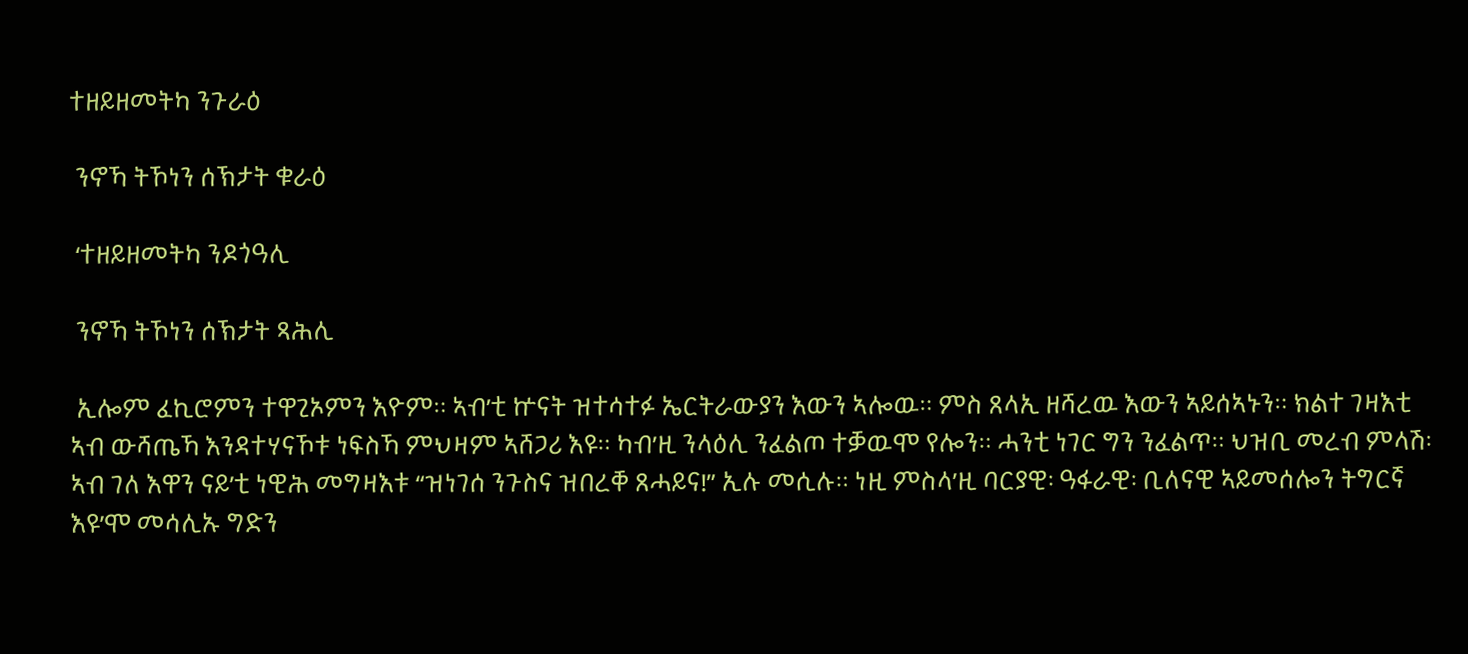ተዘይዘመትካ ንጉራዕ

 ንኖኻ ትኾነን ሰኽታት ቁራዕ

 ‘ተዘይዘመትካ ንዶጎዓሊ

 ንኖኻ ትኾነን ሰኽታት ጻሕሊ

 ኢሎም ፈኪሮምን ተዋጊኦምን እዮም። ኣብ’ቲ ኵናት ዝተሳተፉ ኤርትራውያን እውን ኣሎዉ። ምስ ጸላኢ ዘሻረዉ እውን ኣይሰኣኑን። ክልተ ገዛእቲ ኣብ ውሻጤኻ እንዳተሃናኾቱ ነፍስኻ ምህዛም ኣሸጋሪ እዩ። ካብ’ዚ ንላዕሊ ንፈልጦ ተቓዉሞ የሎን። ሓንቲ ነገር ግን ንፈልጥ። ህዝቢ መረብ ምላሽ፡ ኣብ ገለ እዋን ናይ’ቲ ነዊሕ መግዛእቱ “ዝነገሰ ንጉስና ዝበረቐ ጸሓይና!” ኢሉ መሲሉ። ነዚ ምስላ’ዚ ባርያዊ፡ ዓፋራዊ፡ ቢለናዊ ኣይመሰሎን ትግርኛ እዩ’ሞ መሳሊኡ ግድን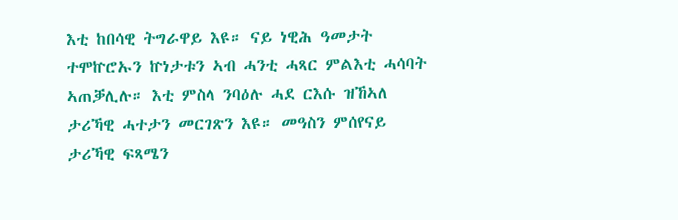እቲ ከበሳዊ ትግራዋይ እዩ። ናይ ነዊሕ ዓመታት ተሞኵሮኡን ኵነታቱን ኣብ ሓንቲ ሓጻር ምልእቲ ሓሳባት ኣጠቓሊሉ። እቲ ምስላ ንባዕሉ ሓደ ርእሱ ዝኸኣለ ታሪኻዊ ሓተታን መርገጽን እዩ። መዓስን ምሰየናይ ታሪኻዊ ፍጻሜን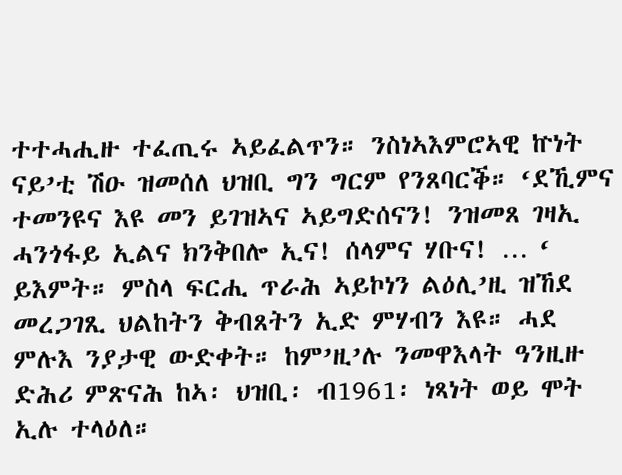ተተሓሒዙ ተፈጢሩ ኣይፈልጥን። ንስነኣእምሮኣዊ ኵነት ናይ’ቲ ሽዑ ዝመሰለ ህዝቢ ግን ግርም የንጸባርቕ። ‘ደኺምና ተመንዩና እዩ መን ይገዝኣና ኣይግድሰናን! ንዝመጸ ገዛኢ ሓንጎፋይ ኢልና ክንቅበሎ ኢና! ሰላምና ሃቡና! … ‘ ይእምት። ምስላ ፍርሒ ጥራሕ ኣይኮነን ልዕሊ’ዚ ዝኸደ መረጋገጺ ህልከትን ቅብጸትን ኢድ ምሃብን እዩ። ሓደ ምሉእ ንያታዊ ውድቀት። ከም’ዚ’ሉ ንመዋእላት ዓንዚዙ ድሕሪ ምጽናሕ ከኣ፡ ህዝቢ፡ ብ1961፡ ነጻነት ወይ ሞት ኢሉ ተላዕለ።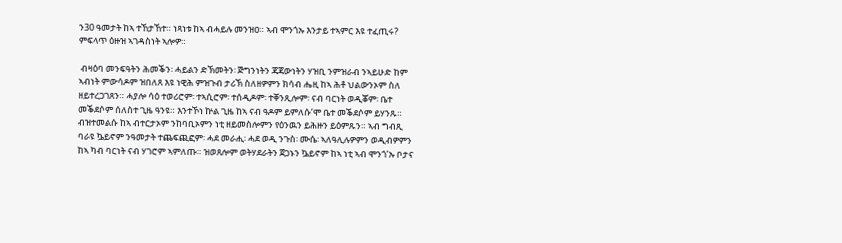ን30 ዓመታት ከኣ ተኸታኸተ። ነጻነቱ ከኣ ብሓይሉ መንዝዐ። ኣብ ሞንጎኡ እንታይ ተኣምር እዩ ተፈጢሩ? ምፍላጥ ዕዙዝ ኣገዳስነት ኣሎዎ።

 ብዛዕባ መንፍዓትን ሕመቕን፡ ሓይልን ድኽመትን፡ ጅግንነትን ጃጃውነትን ሃዝቢ ንምዝራብ ንኣይሁድ ከም ኣብነት ምውሳዶም ዝበለጸ እዩ ነዊሕ ምዝጉብ ታሪኽ ስለዘዎምን ክሳብ ሔዚ ከኣ ሕቶ ህልውንኦም ስለ ዘይተረጋገጸን። ሓያሎ ሳዕ ተወሪሮም፡ ተኣሲሮም፡ ተሰዲዶም፡ ተቐንጺሎም፡ ናብ ባርነት ወዲቖም፡ ቤተ መቕደሶም ሰለስተ ጊዜ ዓንዩ። እንተኾነ ኵል ጊዜ ከኣ ናብ ዓዶም ይምለሱ’ሞ ቤተ መቕደሶም ይሃንጹ። ብዝተመልሱ ከኣ ብተርታኦም ንከባቢኦምን ነቲ ዘይመስሎምን የዕንዉን ይሕዙን ይዕምጹን። ኣብ ግብጺ ባራዩ ኴይኖም ንዓመታት ተጨፍጪፎም፡ ሓደ መራሒ፡ ሓደ ወዲ ንጉስ፡ ሙሴ፡ ኣለዓሊሉዎምን ወዲብዎምን ከኣ ካብ ባርነት ናብ ሃገሮም ኣምለጡ። ዝወጸሎም ወትሃደራትን ጀጋኑን ኴይኖም ከኣ ነቲ ኣብ ሞንጎ’ኡ ቦታና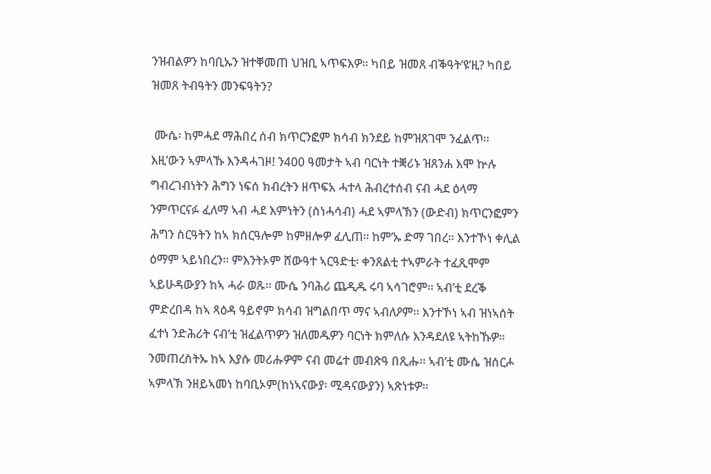ንዝብልዎን ከባቢኡን ዝተቐመጠ ህዝቢ ኣጥፍእዎ። ካበይ ዝመጸ ብቕዓት’ዩ’ዚ? ካበይ ዝመጸ ትብዓትን መንፍዓትን?

 ሙሴ፡ ከምሓደ ማሕበረ ሰብ ክጥርንፎም ክሳብ ክንደይ ከምዝጸገሞ ንፈልጥ። እዚ’ውን ኣምላኹ እንዳሓገዞ! ን400 ዓመታት ኣብ ባርነት ተቛሪኑ ዝጸንሐ እሞ ኵሉ ግብረገብነትን ሕግን ነፍሰ ክብረትን ዘጥፍአ ሓተላ ሕብረተሰብ ናብ ሓደ ዕላማ ንምጥርናፉ ፈለማ ኣብ ሓደ እምነትን (ስነሓሳብ) ሓደ ኣምላኽን (ውድብ) ክጥርንፎምን ሕግን ስርዓትን ከኣ ክሰርዓሎም ከምዘሎዎ ፈሊጠ። ከም’ኡ ድማ ገበረ። እንተኾነ ቀሊል ዕማም ኣይነበረን። ምእንትኦም ሸውዓተ ኣርዓድቲ፡ ቀንጸልቲ ተኣምራት ተፈጺሞም ኣይሁዳውያን ከኣ ሓራ ወጹ። ሙሴ ንባሕሪ ጨዲዱ ሩባ ኣሳገሮም። ኣብ’ቲ ደረቕ ምድረበዳ ከኣ ጻዕዳ ዓይኖም ክሳብ ዝግልበጥ ማና ኣብለዖም። እንተኾነ ኣብ ዝነኣሰት ፈተነ ንድሕሪት ናብ’ቲ ዝፈልጥዎን ዝለመዱዎን ባርነት ክምለሱ እንዳደለዩ ኣትከኹዎ። ንመጠረስትኡ ከኣ እያሱ መሪሑዎም ናብ መሬተ መብጽዓ በጺሑ። ኣብ’ቲ ሙሴ ዝሰርሖ ኣምላኽ ንዘይኣመነ ከባቢኦም(ከነኣናውያ፡ ሚዳናውያን) ኣጽነቱዎ።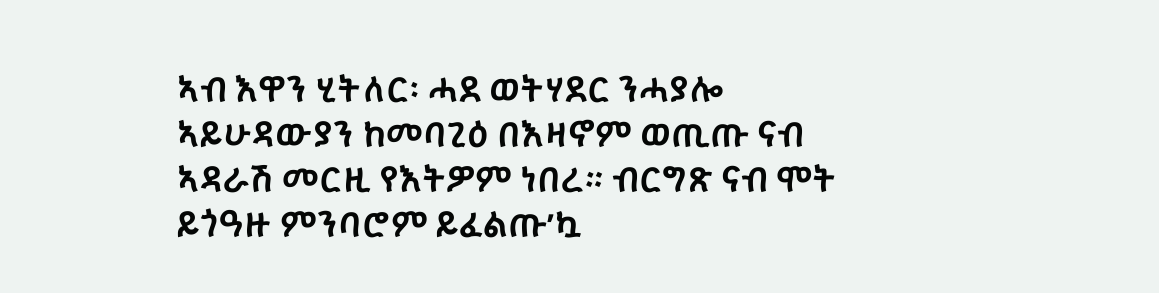ኣብ እዋን ሂትለር፡ ሓደ ወትሃደር ንሓያሎ ኣይሁዳውያን ከመባጊዕ በእዛኖም ወጢጡ ናብ ኣዳራሽ መርዚ የእትዎም ነበረ። ብርግጽ ናብ ሞት ይጎዓዙ ምንባሮም ይፈልጡ’ኳ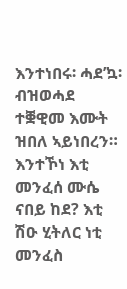እንተነበሩ፡ ሓደ’ኳ፡ ብዝወሓደ ተቛዊመ እሙት ዝበለ ኣይነበረን። እንተኾነ እቲ መንፈሰ ሙሴ ናበይ ከደ? እቲ ሽዑ ሂትለር ነቲ መንፈስ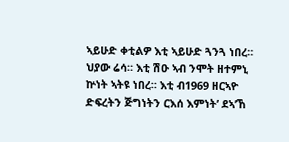ኣይሁድ ቀቲልዎ እቲ ኣይሁድ ጓንጓ ነበረ። ህያው ሬሳ። እቲ ሽዑ ኣብ ንሞት ዘተምኒ ኵነት ኣትዩ ነበረ። እቲ ብ1969 ዘርኣዮ ድፍረትን ጅግነትን ርእሰ እምነት’ ደኣ’ኸ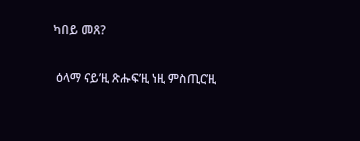ካበይ መጸ?

 ዕላማ ናይ’ዚ ጽሑፍ’ዚ ነዚ ምስጢር’ዚ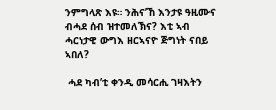ንምግላጽ እዩ። ንሕና’ኸ እንታዩ ዓዚሙና ብሓደ ሰብ ዝተመለኽና? እቲ ኣብ ሓርነታዊ ውግእ ዘርኣናዮ ጅግነት ናበይ ኣበለ?

 ሓደ ካብ’ቲ ቀንዲ መሳርሒ ገዛእትን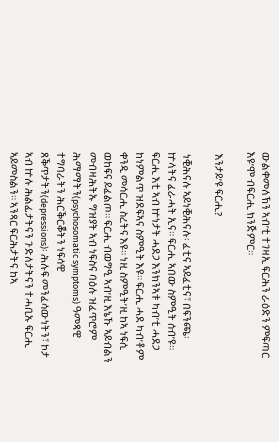ውልቀመለኽን ኣብ’ቲ ተገዛኢ ፍርሕን ራዕድን ምፍጣር እዩ’ሞ ብፍርሒ ክንጅምር።

 እንታይ’ዩ ፍርሒ?

 ነቒሕናሉ ኣይነቒሕናሉ፡ ፈቲና ኣይፈቲና፣ በፍንጫ፡ ኵላትና ፈራሓት ኢና። ፍርሒ ኣበው ስምዒት ሰብ’ዩ። ፍርሒ እቲ ኣብ ኵነታት ሓደጋ እንክንኣቱ ካብ’ቲ ሓደጋ ከነምልጥ ዝደፍኣና ስምዒት እዩ። ፍርሒ ሓደ ካብ’ቶም ቀንዲ መሳርሒ ስረትና እዩ። ነዚ ስምዒት’ዚ ከኣ ነፍሲ ወከፍና ይፈልጦ። ፍርሒ ብወግዒ ኣብ’ዚ እኔኹ ኣይብልን መብዛሕትኡ ግዝያት ኣብ ነፍስና ባዕሉ ዝፈጥሮም ሕማማትን(psychosomatic symptoms) ዓመጻዊ ተግባራትን ሕርቕርቖትን ነፍሳዊ ጸቕጥታትን(depressions)፡ ሕሉፍ መንፈሳውነትን፣ ኮታ ኣብ ኵሉ ሕልፊታትናን ጉድለታትናን ተሓቢኡ ፍርሒ ኣይመስልን። ኣንጻር ፍርሕታትና ከኣ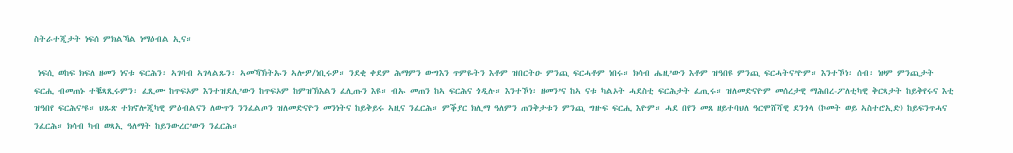ስትራተጂታት ነፍሰ ምክልኻል ነማዕብል ኢና።

 ነፍሲ ወከፍ ክፍለ ዘመን ነናቱ ፍርሕን፡ ኣገባብ ኣገላልጹን፡ ኣመኻኽትኡን ኣሎዎ/ነቢሩዎ። ንደቂ ቀደም ሕማምን ውግእን ጥምዬትን እቶም ዝበርትዑ ምንጪ ፍርሓቶም ነበሩ። ክሳብ ሔዚ’ውን እቶም ዝዓበዩ ምንጪ ፍርሓትና’ዮም። እንተኾነ፡ ሰብ፡ ነዞም ምንጪታት ፍርሒ ብመጠኑ ተቘጻጺሩምን፡ ፈጺሙ ከጥፍኦም እንተዝደሊ’ውን ከጥፍኦም ከምዝኽእልን ፈሊጡን እዩ። ብኡ መጠን ከኣ ፍርሕና ጎዲሉ። እንተኾነ፡ ዘመን’ና ከኣ ናቱ ካልኦት ሓደስቲ ፍርሕታት ፈጢሩ። ዝለመድናዮም መሰረታዊ ማሕበረ-ፖለቲካዊ ቅርጻታት ከይቅየሩና እቲ ዝዓበየ ፍርሕና’ዩ። ህጹጽ ተክኖሎጂካዊ ምዕብልናን ለውጥን ንንፈልጦን ዝለመድናዮን መንነትና ከይቅይሩ ኣዚና ንፈርሕ። ምቕያር ክሊማ ዓለምን ጠንቅታቱን ምንጪ ግዙፍ ፍርሒ እዮም። ሓደ በየን መጸ ዘይተባህለ ዓርሞሸሻዊ ደንጎላ (ኮመት ወይ ኣስተሮኢድ) ከይፍንጥሓና ንፈርሕ። ክሳብ ካብ ወጻኢ ዓለማት ከይንውረር’ውን ንፈርሕ።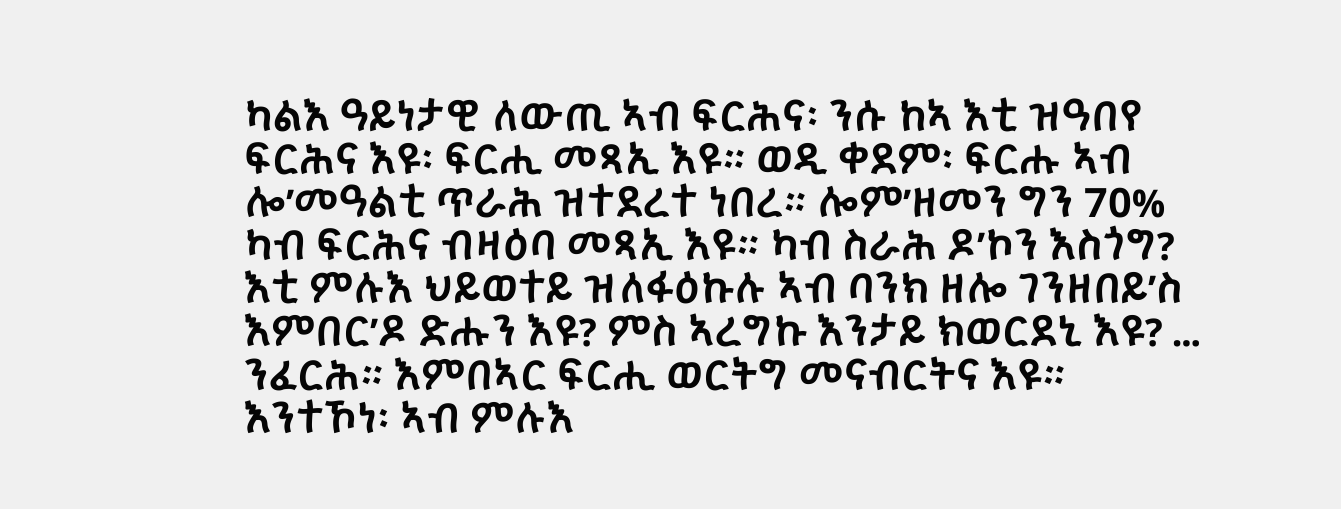ካልእ ዓይነታዊ ለውጢ ኣብ ፍርሕና፡ ንሱ ከኣ እቲ ዝዓበየ ፍርሕና እዩ፡ ፍርሒ መጻኢ እዩ። ወዲ ቀደም፡ ፍርሑ ኣብ ሎ’መዓልቲ ጥራሕ ዝተደረተ ነበረ። ሎም’ዘመን ግን 70% ካብ ፍርሕና ብዛዕባ መጻኢ እዩ። ካብ ስራሕ ዶ’ኮን እስጎግ? እቲ ምሉእ ህይወተይ ዝለፋዕኩሉ ኣብ ባንክ ዘሎ ገንዘበይ’ስ እምበር’ዶ ድሑን እዩ? ምስ ኣረግኩ እንታይ ክወርደኒ እዩ? … ንፈርሕ። እምበኣር ፍርሒ ወርትግ መናብርትና እዩ። እንተኾነ፡ ኣብ ምሉእ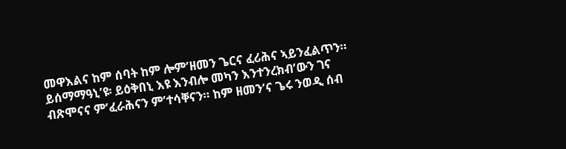መዋእልና ከም ሰባት ከም ሎም’ዘመን ጌርና ፈሪሕና ኣይንፈልጥን። ይሰማማዓኒ’ዩ፡ ይዕቅበኒ እዩ እንብሎ መካን እንተንረክብ’ውን ገና ብጽሞናና ም’ፈራሕናን ም’ተሳቐናን። ከም ዘመን’ና ጌሩ ንወዲ ሰብ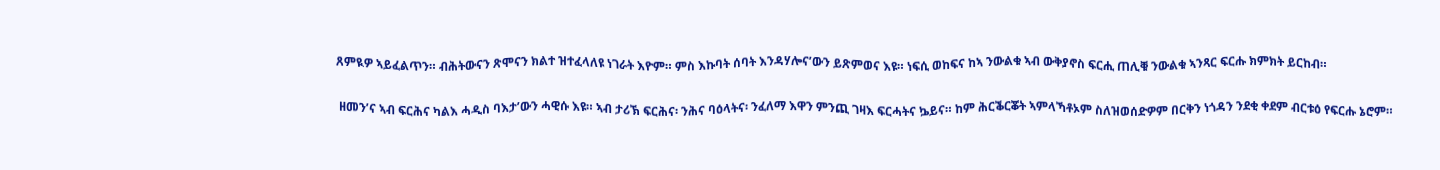ጸምዪዎ ኣይፈልጥን። ብሕትውናን ጽሞናን ክልተ ዝተፈላለዩ ነገራት እዮም። ምስ እኩባት ሰባት እንዳሃሎና’ውን ይጽምወና እዩ። ነፍሲ ወከፍና ከኣ ንውልቁ ኣብ ውቅያኖስ ፍርሒ ጠሊቑ ንውልቁ ኣንጻር ፍርሑ ክምክት ይርከብ።

 ዘመን’ና ኣብ ፍርሕና ካልእ ሓዲስ ባእታ’ውን ሓዊሱ እዩ። ኣብ ታሪኽ ፍርሕና፡ ንሕና ባዕላትና፡ ንፈለማ እዋን ምንጪ ገዛእ ፍርሓትና ኴይና። ከም ሕርቕርቖት ኣምላኻቶኦም ስለዝወሰድዎም በርቅን ነጎዳን ንደቂ ቀደም ብርቱዕ የፍርሑ ኔሮም።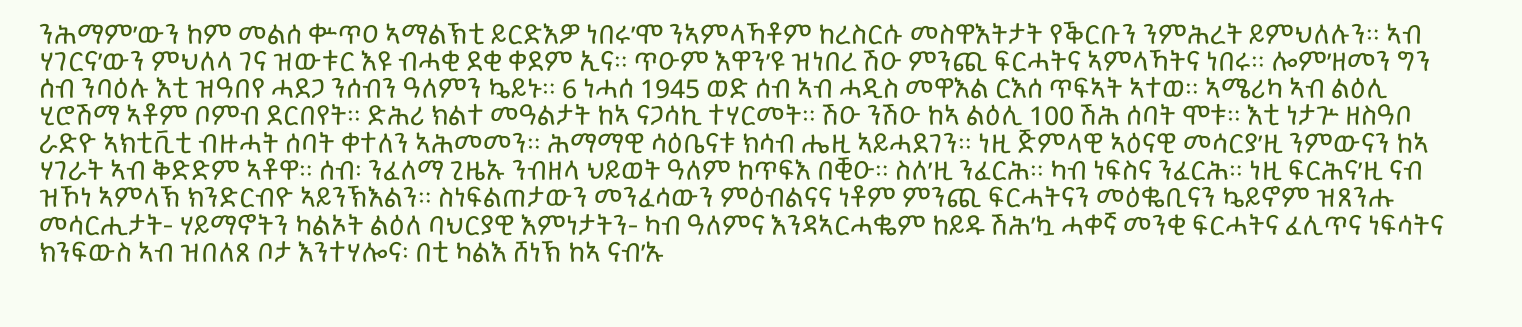ንሕማም’ውን ከም መልሰ ቍጥዐ ኣማልኽቲ ይርድእዎ ነበሩ’ሞ ንኣምላኻቶም ከረስርሱ መስዋእትታት የቕርቡን ንምሕረት ይምህለሉን። ኣብ ሃገርና’ውን ምህለላ ገና ዝውቱር እዩ ብሓቂ ደቂ ቀደም ኢና። ጥዑም እዋን’ዩ ዝነበረ ሽዑ ምንጪ ፍርሓትና ኣምላኻትና ነበሩ። ሎም’ዘመን ግን ሰብ ንባዕሉ እቲ ዝዓበየ ሓደጋ ንሰብን ዓለምን ኴይኑ። 6 ነሓሰ 1945 ወድ ሰብ ኣብ ሓዲስ መዋእል ርእሰ ጥፍኣት ኣተወ። ኣሜሪካ ኣብ ልዕሊ ሂሮሽማ ኣቶም ቦምብ ደርበየት። ድሕሪ ክልተ መዓልታት ከኣ ናጋሳኪ ተሃርመት። ሽዑ ንሽዑ ከኣ ልዕሊ 100 ሽሕ ሰባት ሞቱ። እቲ ነታጕ ዘስዓቦ ራድዮ ኣክቲቪቲ ብዙሓት ሰባት ቀተለን ኣሕመመን። ሕማማዊ ሳዕቤናቱ ክሳብ ሔዚ ኣይሓደገን። ነዚ ጅምላዊ ኣዕናዊ መሳርያ’ዚ ንምውናን ከኣ ሃገራት ኣብ ቅድድም ኣቶዋ። ሰብ፡ ንፈለማ ጊዜኡ ንብዘላ ህይወት ዓለም ከጥፍእ በቒዑ። ስለ’ዚ ንፈርሕ። ካብ ነፍስና ንፈርሕ። ነዚ ፍርሕና’ዚ ናብ ዝኾነ ኣምላኽ ክንድርብዮ ኣይንኽእልን። ስነፍልጠታውን መንፈሳውን ምዕብልናና ነቶም ምንጪ ፍርሓትናን መዕቈቢናን ኴይኖም ዝጸንሑ መሳርሒታት- ሃይማኖትን ካልኦት ልዕለ ባህርያዊ እምነታትን- ካብ ዓለምና እንዳኣርሓቈም ከይዱ ሽሕ’ኳ ሓቀኛ መንቂ ፍርሓትና ፈሊጥና ነፍሳትና ክንፍውስ ኣብ ዝበለጸ ቦታ እንተሃሎና፡ በቲ ካልእ ሸነኽ ከኣ ናብ’ኡ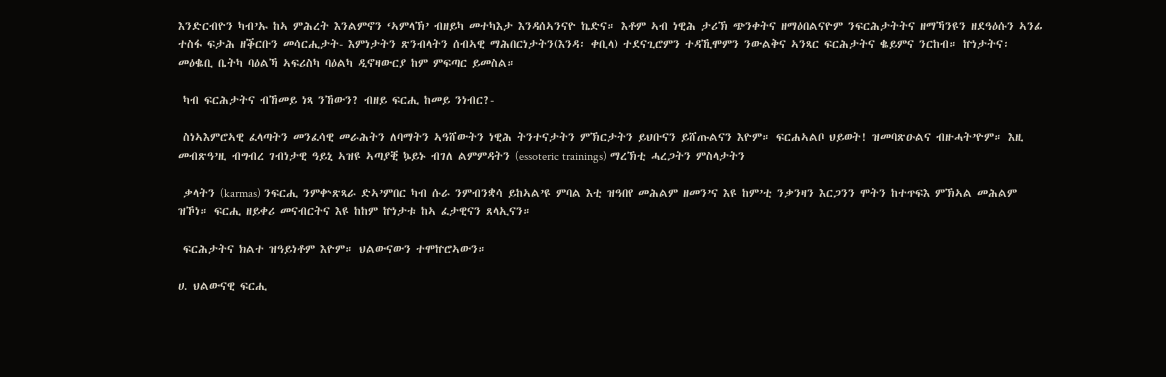እንድርብዮን ካብ’ኡ ከኣ ምሕረት እንልምኖን ‘ኣምላኽ’ ብዘይካ መተካእታ እንዳሰኣንናዮ ኬድና። እቶም ኣብ ነዊሕ ታሪኽ ጭንቀትና ዘማዕበልናዮም ንፍርሕታትትና ዘማኻንዩን ዘደዓዕሱን ኣንፊ ተስፋ ፍታሕ ዘቕርቡን መሳርሒታት- እምነታትን ጽንብላትን ሰብኣዊ ማሕበርነታትን(እንዳ፡ ቀቢላ) ተደናጊሮምን ተዳኺሞምን ንውልቅና ኣንጻር ፍርሕታትና ቈይምና ንርከብ። ኵነታትና፡ መዕቈቢ ቤትካ ባዕልኻ ኣፍሪስካ ባዕልካ ዲኖዛውርያ ከም ምፍጣር ይመስል።

 ካብ ፍርሕታትና ብኸመይ ነጻ ንኸውን? ብዘይ ፍርሒ ከመይ ንነብር?-

 ስነኣእምሮኣዊ ፈላጣትን መንፈሳዊ መራሕትን ለባማትን ኣዓሸውትን ነዊሕ ትንተናታትን ምኽርታትን ይህቡናን ይሸጡልናን እዮም። ፍርሐኣልቦ ህይወት! ዝመባጽዑልና ብዙሓት’ዮም። እዚ መብጽዓ’ዚ ብግብረ ገብነታዊ ዓይኒ ኣዝዩ ኣጣያቒ ኴይኑ ብገለ ልምምዳትን (essoteric trainings) ማረኽቲ ሓረጋትን ምስላታትን

 ቃላትን (karmas) ንፍርሒ ንምቍጽጻራ ድኣ’ምበር ካብ ሱራ ንምብንቋሳ ይከኣል’ዩ ምባል እቲ ዝዓበየ መሕልም ዘመን’ና እዩ ከም’ቲ ንቃንዛን እርጋንን ሞትን ከተጥፍእ ምኽኣል መሕልም ዝኾነ። ፍርሒ ዘይቀሪ መናብርትና እዩ ከከም ኵነታቱ ከኣ ፈታዊናን ጸላኢናን።

 ፍርሕታትና ክልተ ዝዓይነቶም እዮም። ህልውናውን ተሞኵሮኣውን።

ሀ. ህልውናዊ ፍርሒ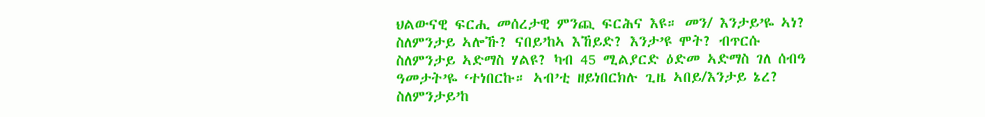ህልውናዊ ፍርሒ መሰረታዊ ምንጪ ፍርሕና እዩ። መን/ እንታይ’ዬ ኣነ? ስለምንታይ ኣሎኹ? ናበይ’ከኣ እኸይድ? እንታ’ዩ ሞት? ብጥርሱ ስለምንታይ ኣድማስ ሃልዩ? ካብ 45 ሚልያርድ ዕድመ ኣድማስ ገለ ሰብዓ ዓመታት’ዬ ‘ተነበርኩ። ኣብ’ቲ ዘይነበርክሉ ጊዜ ኣበይ/እንታይ ኔረ? ስለምንታይ’ከ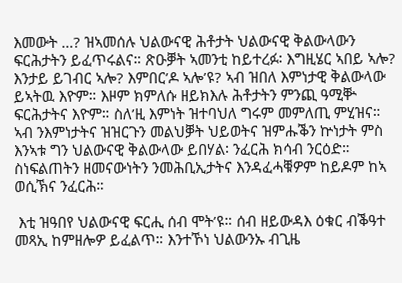እመውት …? ዝኣመሰሉ ህልውናዊ ሕቶታት ህልውናዊ ቅልውላውን ፍርሕታትን ይፈጥሩልና። ጽዑቓት ኣመንቲ ከይተረፉ፡ እግዚሄር ኣበይ ኣሎ? እንታይ ይገብር ኣሎ? እምበር’ዶ ኣሎ’ዩ? ኣብ ዝበለ እምነታዊ ቅልውላው ይኣትዉ እዮም። እዞም ክምለሱ ዘይክእሉ ሕቶታትን ምንጪ ዓሚቝ ፍርሕታትና እዮም። ስለ’ዚ እምነት ዝተባህለ ግሩም መምለጢ ምሂዝና። ኣብ ንእምነታትና ዝዝርጉን መልህቓት ህይወትና ዝምሑቕን ኵነታት ምስ እንኣቱ ግን ህልውናዊ ቅልውላው ይበሃል፡ ንፈርሕ ክሳብ ንርዕድ። ስነፍልጠትን ዘመናውነትን ንመሕቢኢታትና እንዳፈሓቑዎም ከይዶም ከኣ ወሲኽና ንፈርሕ።

 እቲ ዝዓበየ ህልውናዊ ፍርሒ ሰብ ሞት’ዩ። ሰብ ዘይውዳእ ዕቁር ብቕዓተ መጻኢ ከምዘሎዎ ይፈልጥ። እንተኾነ ህልውንኡ ብጊዜ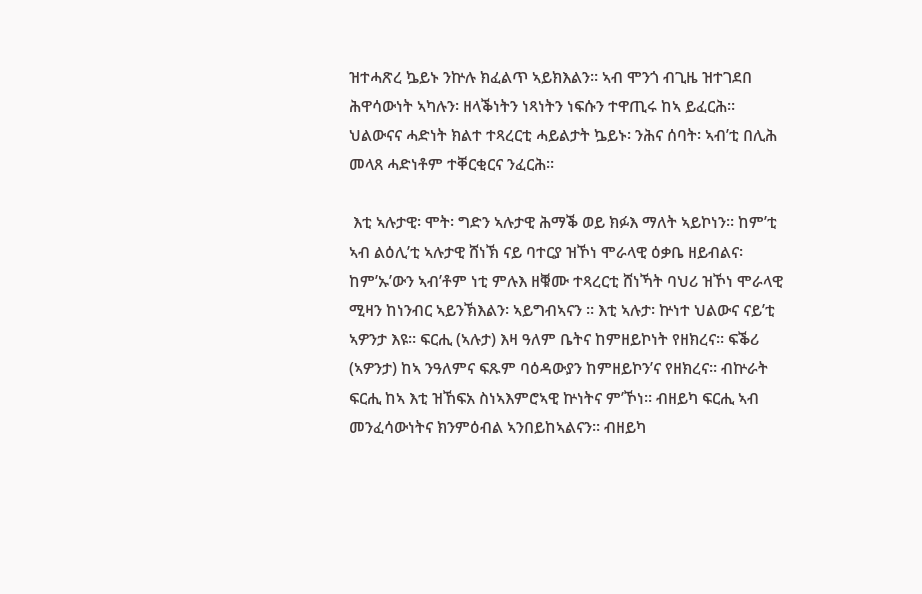ዝተሓጽረ ኴይኑ ንኵሉ ክፈልጥ ኣይክእልን። ኣብ ሞንጎ ብጊዜ ዝተገደበ ሕዋሳውነት ኣካሉን፡ ዘላቕነትን ነጻነትን ነፍሱን ተዋጢሩ ከኣ ይፈርሕ። ህልውናና ሓድነት ክልተ ተጻረርቲ ሓይልታት ኴይኑ፡ ንሕና ሰባት፡ ኣብ’ቲ በሊሕ መላጸ ሓድነቶም ተቐርቂርና ንፈርሕ።

 እቲ ኣሉታዊ፡ ሞት፡ ግድን ኣሉታዊ ሕማቕ ወይ ክፉእ ማለት ኣይኮነን። ከም’ቲ ኣብ ልዕሊ’ቲ ኣሉታዊ ሸነኽ ናይ ባተርያ ዝኾነ ሞራላዊ ዕቃቤ ዘይብልና፡ ከም’ኡ’ውን ኣብ’ቶም ነቲ ምሉእ ዘቑሙ ተጻረርቲ ሸነኻት ባህሪ ዝኾነ ሞራላዊ ሚዛን ከነንብር ኣይንኽእልን፡ ኣይግብኣናን ። እቲ ኣሉታ፡ ኵነተ ህልውና ናይ’ቲ ኣዎንታ እዩ። ፍርሒ (ኣሉታ) እዛ ዓለም ቤትና ከምዘይኮነት የዘክረና። ፍቕሪ (ኣዎንታ) ከኣ ንዓለምና ፍጹም ባዕዳውያን ከምዘይኮን’ና የዘክረና። ብኵራት ፍርሒ ከኣ እቲ ዝኸፍአ ስነኣእምሮኣዊ ኵነትና ም’ኾነ። ብዘይካ ፍርሒ ኣብ መንፈሳውነትና ክንምዕብል ኣንበይከኣልናን። ብዘይካ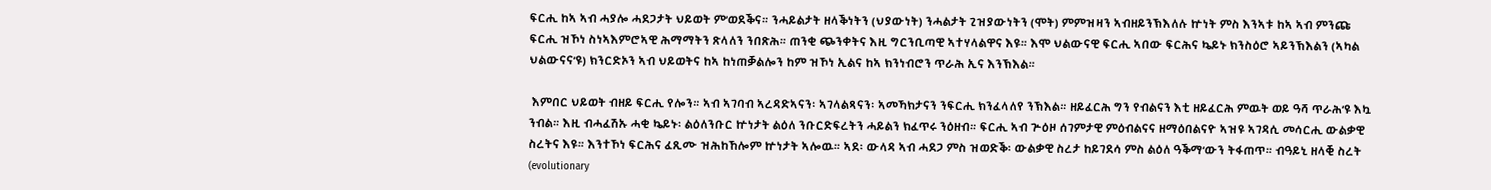ፍርሒ ከኣ ኣብ ሓያሎ ሓደጋታት ህይወት ም’ወደቕና። ንሓይልታት ዘላቕነትን (ህያውነት) ንሓልታት ጊዝያውነትን (ሞት) ምምዝዛን ኣብዘይንኽእለሉ ኵነት ምስ እንኣቱ ከኣ ኣብ ምንጩ ፍርሒ ዝኾነ ስነኣእምሮኣዊ ሕማማትን ጽላለን ንበጽሕ። ጠንቂ ጭንቀትና እዚ ግርንቢጣዊ ኣተሃላልዋና እዩ። እሞ ህልውናዊ ፍርሒ ኣበው ፍርሕና ኴይኑ ክንስዕሮ ኣይንኽእልን (ኣካል ህልውናና’ዩ) ክንርድኦን ኣብ ህይወትና ከኣ ከነጠቓልሎን ከም ዝኾነ ኢልና ከኣ ክንነብሮን ጥራሕ ኢና እንኽእል።

 እምበር ህይወት ብዘይ ፍርሒ የሎን። ኣብ ኣገባብ ኣረዳድኣናን፡ ኣገላልጻናን፡ ኣመኻክታናን ንፍርሒ ክንፈላለየ ንኽእል። ዘይፈርሕ ግን የብልናን እቲ ዘይፈርሕ ምዉት ወይ ዓሻ ጥራሕ’ዩ እኳ ንብል። እዚ ብሓፈሽኡ ሓቂ ኴይኑ፡ ልዕለንቡር ኵነታት ልዕለ ንቡርድፍረትን ሓይልን ክፈጥሩ ንዕዘብ። ፍርሒ ኣብ ጕዕዞ ሰገምታዊ ምዕብልናና ዘማዕበልናዮ ኣዝዩ ኣገዳሲ መሳርሒ ውልቃዊ ስረትና እዩ። እንተኾነ ፍርሕና ፈጺሙ ዝሕከኸሎም ኵነታት ኣሎዉ። ኣደ፡ ውላዳ ኣብ ሓደጋ ምስ ዝወድቕ፡ ውልቃዊ ስረታ ከይገደሳ ምስ ልዕለ ዓቕማ’ውን ትፋጠጥ። ብዓይኒ ዘላቒ ስረት (evolutionary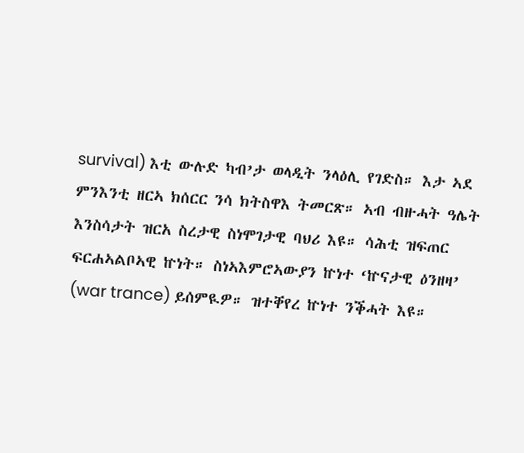survival) እቲ ውሉድ ካብ’ታ ወላዲት ንላዕሊ የገድስ። እታ ኣደ ምንእንቲ ዘርኣ ክሰርር ንሳ ክትስዋእ ትመርጽ። ኣብ ብዙሓት ዓሌት እንስሳታት ዝርአ ስረታዊ ስነሞገታዊ ባህሪ እዩ። ሳሕቲ ዝፍጠር ፍርሐኣልቦኣዊ ኵነት። ስነኣእምሮኣውያን ኵነተ ‘ኵናታዊ ዕንዘዛ’ (war trance) ይሰምዪዎ። ዝተቐየረ ኵነተ ንቕሓት እዩ።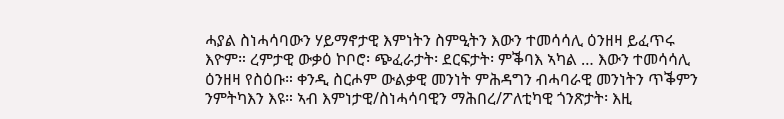ሓያል ስነሓሳባውን ሃይማኖታዊ እምነትን ስምዒትን እውን ተመሳሳሊ ዕንዘዛ ይፈጥሩ እዮም። ረምታዊ ውቃዕ ኮቦሮ፡ ጭፈራታት፡ ደርፍታት፡ ምቕባእ ኣካል … እውን ተመሳሳሊ ዕንዘዛ የስዕቡ። ቀንዲ ስርሖም ውልቃዊ መንነት ምሕዳግን ብሓባራዊ መንነትን ጥቕምን ንምትካእን እዩ። ኣብ እምነታዊ/ስነሓሳባዊን ማሕበረ/ፖለቲካዊ ጎንጽታት፡ እዚ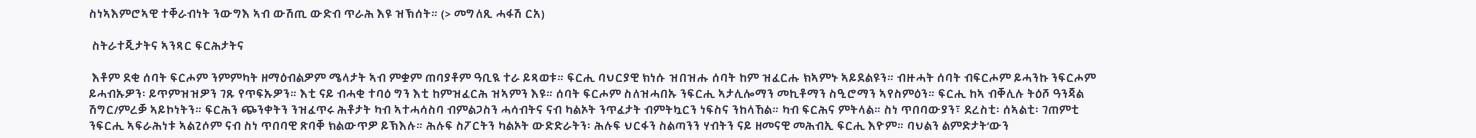ስነኣእምሮኣዊ ተቐራብነት ንውግእ ኣብ ውሽጢ ውድብ ጥራሕ እዩ ዝኽሰት። (> መግለጺ ሓፋሽ ርአ)

 ስትራተጂታትና ኣንጻር ፍርሕታትና

 እቶም ደቂ ሰባት ፍርሖም ንምምካት ዘማዕብልዎም ሜላታት ኣብ ምቋም ጠባያቶም ዓቢዪ ተራ ይጻወቱ። ፍርሒ ባህርያዊ ክነሱ ዝበዝሑ ሰባት ከም ዝፈርሑ ክኣምኑ ኣይደልዩን። ብዙሓት ሰባት ብፍርሖም ይሓንኩ ንፍርሖም ይሓብኡዎን፡ ይጥምዝዝዎን ገጹ የጥፍኡዎን። እቲ ናይ ብሓቂ ተባዕ ግን እቲ ከምዝፈርሕ ዝኣምን እዩ። ሰባት ፍርሖም ስለዝሓበኡ ንፍርሒ ኣታሊሎማን መኪቶማን ስዒሮማን ኣየስምዕን። ፍርሒ ከኣ ብቐሊሉ ትዕሾ ዓንጃል ሽግር/ምረቓ ኣይኮነትን። ፍርሕን ጭንቀትን ንዝፈጥሩ ሕቶታት ካብ ኣተሓሳስባ ብምልጋስን ሓሳብትና ናብ ካልኦት ንጥፈታት ብምትኳርን ነፍስና ንከላኸል። ካብ ፍርሕና ምትላል። ስነ ጥበባውያን፣ ደረስቲ፡ ሰኣልቲ፡ ገጠምቲ ንፍርሒ ኣፍራሕነቱ ኣልጊሶም ናብ ስነ ጥበባዊ ጽባቐ ክልውጥዎ ይኽእሉ። ሕሉፍ ስፖርትን ካልኦት ውድድራትን፡ ሕሉፍ ህርፋን ስልጣንን ሃብትን ናይ ዘመናዊ መሕብኢ ፍርሒ እዮም። ባህልን ልምድታት’ውን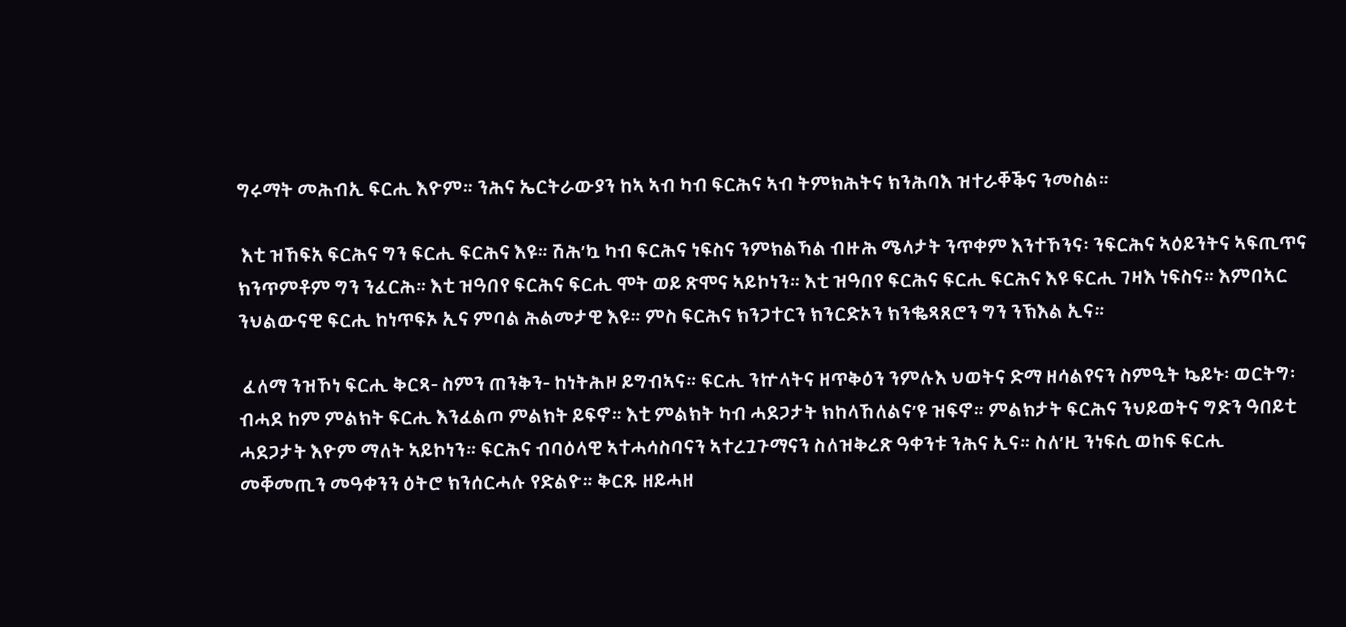ግሩማት መሕብኢ ፍርሒ እዮም። ንሕና ኤርትራውያን ከኣ ኣብ ካብ ፍርሕና ኣብ ትምክሕትና ክንሕባእ ዝተራቐቕና ንመስል።

 እቲ ዝኸፍአ ፍርሕና ግን ፍርሒ ፍርሕና እዩ። ሽሕ’ኳ ካብ ፍርሕና ነፍስና ንምክልኻል ብዙሕ ሜላታት ንጥቀም እንተኾንና፡ ንፍርሕና ኣዕይንትና ኣፍጢጥና ክንጥምቶም ግን ንፈርሕ። እቲ ዝዓበየ ፍርሕና ፍርሒ ሞት ወይ ጽሞና ኣይኮነን። እቲ ዝዓበየ ፍርሕና ፍርሒ ፍርሕና እዩ ፍርሒ ገዛእ ነፍስና። እምበኣር ንህልውናዊ ፍርሒ ከነጥፍኦ ኢና ምባል ሕልመታዊ እዩ። ምስ ፍርሕና ክንጋተርን ክንርድኦን ክንቈጻጸሮን ግን ንኽእል ኢና።

 ፈለማ ንዝኾነ ፍርሒ ቅርጻ- ስምን ጠንቅን- ከነትሕዞ ይግብኣና። ፍርሒ ንኵላትና ዘጥቅዕን ንምሉእ ህወትና ድማ ዘሳልየናን ስምዒት ኴይኑ፡ ወርትግ፡ ብሓደ ከም ምልክት ፍርሒ እንፈልጦ ምልክት ይፍኖ። እቲ ምልክት ካብ ሓደጋታት ክከላኸለልና’ዩ ዝፍኖ። ምልክታት ፍርሕና ንህይወትና ግድን ዓበይቲ ሓደጋታት እዮም ማለት ኣይኮነን። ፍርሕና ብባዕላዊ ኣተሓሳስባናን ኣተረጓጉማናን ስለዝቅረጽ ዓቀንቱ ንሕና ኢና። ስለ’ዚ ንነፍሲ ወከፍ ፍርሒ መቐመጢን መዓቀንን ዕትሮ ክንሰርሓሉ የድልዮ። ቅርጹ ዘይሓዘ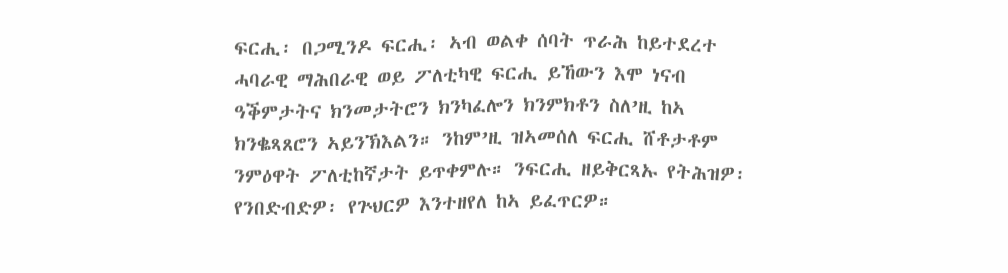ፍርሒ፡ በጋሚንዶ ፍርሒ፡ ኣብ ወልቀ ሰባት ጥራሕ ከይተደረተ ሓባራዊ ማሕበራዊ ወይ ፖለቲካዊ ፍርሒ ይኸውን እሞ ነናብ ዓቕምታትና ክንመታትሮን ክንካፈሎን ክንምክቶን ስለ’ዚ ከኣ ክንቈጻጸሮን ኣይንኽእልን። ንከም’ዚ ዝኣመሰለ ፍርሒ ሸቶታቶም ንምዕዋት ፖለቲከኛታት ይጥቀምሉ። ንፍርሒ ዘይቅርጻኡ የትሕዝዎ፡ የንበድብድዎ፡ የጕህርዎ እንተዘየለ ከኣ ይፈጥርዎ።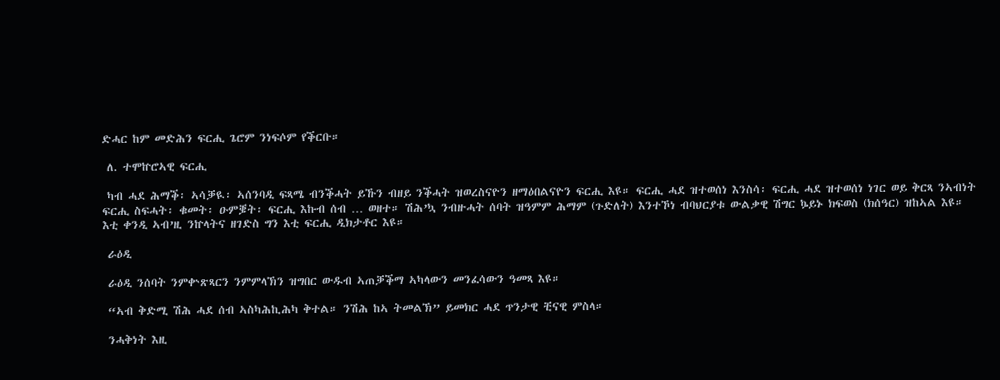ድሓር ከም መድሕን ፍርሒ ጌሮም ንነፍሶም የቕርቡ።

 ለ. ተሞኵሮኣዊ ፍርሒ

 ካብ ሓደ ሕማቕ፡ ኣሳቓዪ፡ ኣሰንባዲ ፍጻሜ ብንቕሓት ይኹን ብዘይ ንቕሓት ዝወረስናዮን ዘማዕበልናዮን ፍርሒ እዩ። ፍርሒ ሓደ ዝተወሰነ እንስሳ፡ ፍርሒ ሓደ ዝተወሰነ ነገር ወይ ቅርጻ ንኣብነት ፍርሒ ስፍሓት፡ ቁመት፡ ዑምቜት፡ ፍርሒ እኩብ ሰብ … ወዘተ። ሽሕ’ኳ ንብዙሓት ሰባት ዝዓምም ሕማም (ጉድለት) እንተኾነ ብባህርያቱ ውልቃዊ ሽግር ኴይኑ ክፍወስ (ክሰዓር) ዝከኣል እዩ። እቲ ቀንዲ ኣብ’ዚ ንኵላትና ዘገድስ ግን እቲ ፍርሒ ዲክታቶር እዩ።

 ራዕዲ

 ራዕዲ ንሰባት ንምቍጽጻርን ንምምላኽን ዝግበር ውዱብ ኣጠቓቕማ ኣካላውን መንፈሳውን ዓመጻ እዩ።

 “ኣብ ቅድሚ ሽሕ ሓደ ሰብ ኣስካሕኪሕካ ቅተል። ንሽሕ ከኣ ትመልኽ” ይመክር ሓደ ጥንታዊ ቺናዊ ምስላ።

 ንሓቅነት እዚ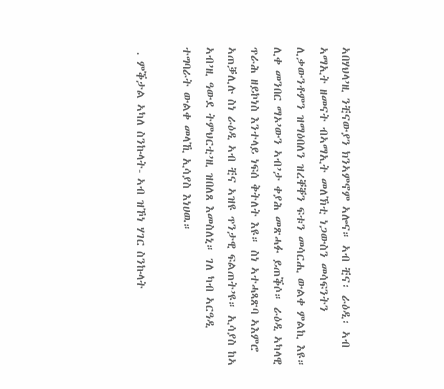ኣበሃህላ’ዚ ንቺናውያን ክንኣምኖም ኣሎና። ኣብ ቺና፡ ራዕዲ፡ ኣብ ኣማኢት ዘመናት ብኣማኢት መለኽቲ ነጋውስን መሳፍንትን ሊቃውንቶምን ዝማዕበለን ዝረቐቐን ፍቱን መሳርሒ ውልቀ ምልኪ እዩ። ሊቀ መንበር ማኦ’ውን ኣብ’ታ ቀያሕ መጽሓፉ ይጠቕሶ። ራዕዲ ኣካላዊ ጥራሕ ዘይኮነስ እንተላይ ነፍሰ ቅትለት እዩ። ስነ ኣተሓጻጽባ ኣእምሮ ኣጠቓሊሉ ስነ ራዕዲ ኣብ ቺና ኣዝዩ ጥንታዊ ፍልጠት’ዩ። ኢሳያስ ከኣ ኣብ’ዚ ዓውደ ትምህርቲ’ዚ ዝበለጸ እመስለኒ። ገለ ካብ ኣርዓዲ ተግባራት ውልቀ መላኺ ኢሳያስ እነሀዉ።

 . ምቕታል ኣካለ ስንኩላት- ኣብ ዝኾነ ሃገር ስንኩላት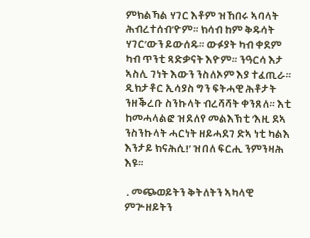ምክልኻል ሃገር እቶም ዝኸበሩ ኣባላት ሕብረተሰብ’ዮም። ክሳብ ከም ቅዱሳት ሃገር’ውን ይውሰዱ። ውፉያት ካብ ቀደም ካብ ጥንቲ ጻድቃናት እዮም። ንዓርሳ እታ ኣስሊ ገነት እውን ንስለኦም እያ ተፈጢራ። ዲክታቶር ኢሳያስ ግን ፍትሓዊ ሕቶታት ንዘቕረቡ ስንኩላት ብረሻሻት ቀንጸለ። እቲ ከመሓላልፎ ዝደለየ መልእኽቲ ‘እዚ ደኣ ንስንኩላት ሓርነት ዘይሓደገ ድኣ ነቲ ካልእ እንታይ ክናሕሲ!’ ዝበለ ፍርሒ ንምንዛሕ እዩ።

 . መጭወይትን ቅትለትን ኣካላዊ ምጕዘይትን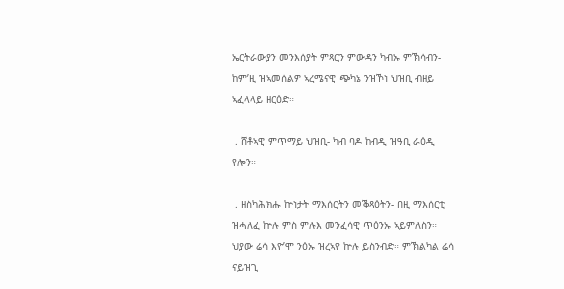ኤርትራውያን መንእሰያት ምጻርን ምውዳን ካብኡ ምኽሳብን- ከም’ዚ ዝኣመሰልዎ ኣረሜናዊ ጭካኔ ንዝኾነ ህዝቢ ብዘይ ኣፈላላይ ዘርዕድ።

 . ሸቶኣዊ ምጥማይ ህዝቢ- ካብ ባዶ ከብዲ ዝዓቢ ራዕዲ የሎን።

 . ዘስካሕክሑ ኵነታት ማእሰርትን መቕጻዕትን- በዚ ማእሰርቲ ዝሓለፈ ኵሉ ምስ ምሉእ መንፈሳዊ ጥዕንኡ ኣይምለስን። ህያው ሬሳ እዮ’ሞ ንዕኡ ዝረኣየ ኵሉ ይስንብድ። ምኽልካል ሬሳ ናይዝጊ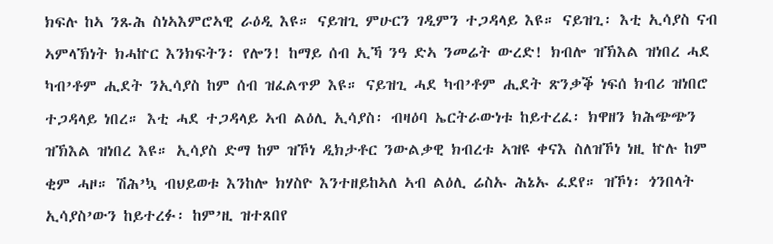ክፍሉ ከኣ ንጹሕ ስነኣእምሮኣዊ ራዕዲ እዩ። ናይዝጊ ምሁርን ገዲምን ተጋዳላይ እዩ። ናይዝጊ፡ እቲ ኢሳያስ ናብ ኣምላኽነት ክሓኵር እንክፍትን፡ የሎን! ከማይ ሰብ ኢኻ ንዓ ድኣ ንመሬት ውረድ! ክብሎ ዝኽእል ዝነበረ ሓደ ካብ’ቶም ሒደት ንኢሳያስ ከም ሰብ ዝፈልጥዎ እዩ። ናይዝጊ ሓደ ካብ’ቶም ሒደት ጽንቃቕ ነፍሰ ክብሪ ዝነበሮ ተጋዳላይ ነበረ። እቲ ሓደ ተጋዳላይ ኣብ ልዕሊ ኢሳያስ፡ ብዛዕባ ኤርትራውነቱ ከይተረፈ፡ ክዋዘን ክሕጭጭን ዝኽእል ዝነበረ እዩ። ኢሳያስ ድማ ከም ዝኾነ ዲክታቶር ንውልቃዊ ክብረቱ ኣዝዩ ቀናእ ስለዝኾነ ነዚ ኵሉ ከም ቂም ሓዞ። ሽሕ’ኳ ብህይወቱ እንከሎ ክሃስዮ እንተዘይከኣለ ኣብ ልዕሊ ሬስኡ ሕኔኡ ፈደየ። ዝኾነ፡ ጎንበላት ኢሳያስ’ውን ከይተረፉ፡ ከም’ዚ ዝተጸበየ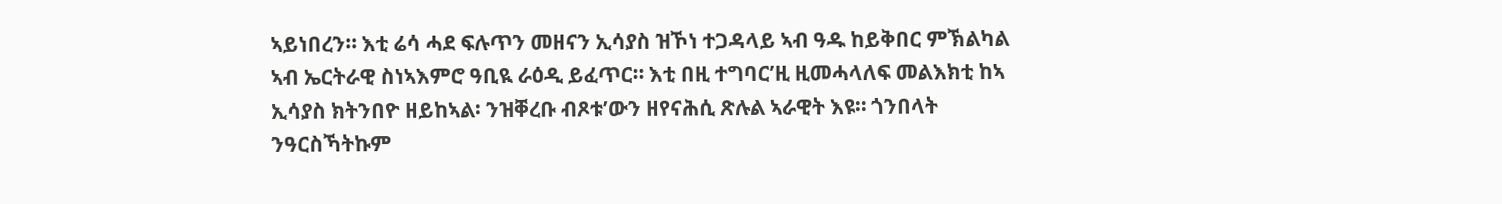ኣይነበረን። እቲ ሬሳ ሓደ ፍሉጥን መዘናን ኢሳያስ ዝኾነ ተጋዳላይ ኣብ ዓዱ ከይቅበር ምኽልካል ኣብ ኤርትራዊ ስነኣእምሮ ዓቢዪ ራዕዲ ይፈጥር። እቲ በዚ ተግባር’ዚ ዚመሓላለፍ መልእክቲ ከኣ ኢሳያስ ክትንበዮ ዘይከኣል፡ ንዝቐረቡ ብጾቱ’ውን ዘየናሕሲ ጽሉል ኣራዊት እዩ። ጎንበላት ንዓርስኻትኩም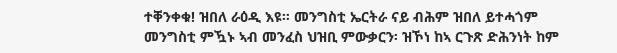ተቐንቀቁ! ዝበለ ራዕዲ እዩ። መንግስቲ ኤርትራ ናይ ብሕም ዝበለ ይተሓጎም መንግስቲ ምዃኑ ኣብ መንፈስ ህዝቢ ምውቃርን፡ ዝኾነ ከኣ ርጉጽ ድሕንነት ከም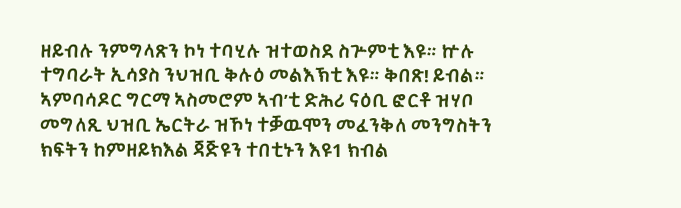ዘይብሉ ንምግላጽን ኮነ ተባሂሉ ዝተወስደ ስጕምቲ እዩ። ኵሉ ተግባራት ኢሳያስ ንህዝቢ ቅሉዕ መልእኽቲ እዩ። ቅበጽ! ይብል። ኣምባሳዶር ግርማ ኣስመሮም ኣብ’ቲ ድሕሪ ናዕቢ ፎርቶ ዝሃቦ መግለጺ ህዝቢ ኤርትራ ዝኾነ ተቓዉሞን መፈንቅለ መንግስትን ክፍትን ከምዘይክእል ጃጅዩን ተበቲኑን እዩ1 ክብል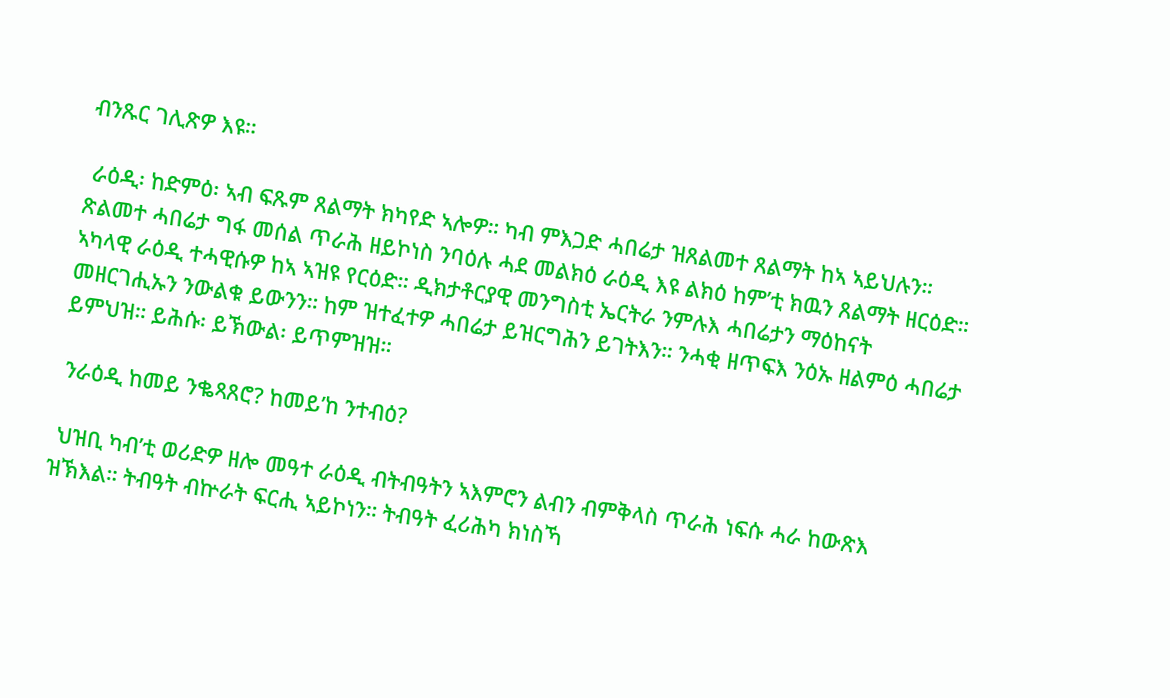ብንጹር ገሊጽዎ እዩ።

 ራዕዲ፡ ከድምዕ፡ ኣብ ፍጹም ጸልማት ክካየድ ኣሎዎ። ካብ ምእጋድ ሓበሬታ ዝጸልመተ ጸልማት ከኣ ኣይህሉን። ጽልመተ ሓበሬታ ግፋ መሰል ጥራሕ ዘይኮነስ ንባዕሉ ሓደ መልክዕ ራዕዲ እዩ ልክዕ ከም’ቲ ክዉን ጸልማት ዘርዕድ። ኣካላዊ ራዕዲ ተሓዊሱዎ ከኣ ኣዝዩ የርዕድ። ዲክታቶርያዊ መንግስቲ ኤርትራ ንምሉእ ሓበሬታን ማዕከናት መዘርገሒኡን ንውልቁ ይውንን። ከም ዝተፈተዎ ሓበሬታ ይዝርግሕን ይገትእን። ንሓቂ ዘጥፍእ ንዕኡ ዘልምዕ ሓበሬታ ይምህዝ። ይሕሱ፡ ይኽውል፡ ይጥምዝዝ።

 ንራዕዲ ከመይ ንቈጻጸሮ? ከመይ’ከ ንተብዕ?

 ህዝቢ ካብ’ቲ ወሪድዎ ዘሎ መዓተ ራዕዲ ብትብዓትን ኣእምሮን ልብን ብምቅላስ ጥራሕ ነፍሱ ሓራ ከውጽእ ዝኽእል። ትብዓት ብኵራት ፍርሒ ኣይኮነን። ትብዓት ፈሪሕካ ክነስኻ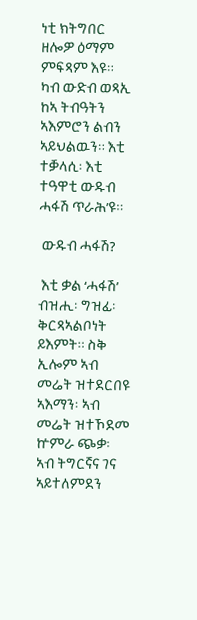ነቲ ክትግበር ዘሎዎ ዕማም ምፍጻም እዩ። ካብ ውድብ ወጻኢ ከኣ ትብዓትን ኣእምሮን ልብን ኣይህልዉን። እቲ ተቓላሲ፡ እቲ ተዓዋቲ ውዱብ ሓፋሽ ጥራሕ’ዩ።

 ውዱብ ሓፋሽ?

 እቲ ቃል ‘ሓፋሽ’ ብዝሒ፡ ግዝፊ፡ ቅርጻኣልቦነት ይእምት። ስቅ ኢሎም ኣብ መሬት ዝተደርበዩ ኣእማን፡ ኣብ መሬት ዝተኾደመ ኵምራ ጭቃ፡ ኣብ ትግርኛና ገና ኣይተለምደን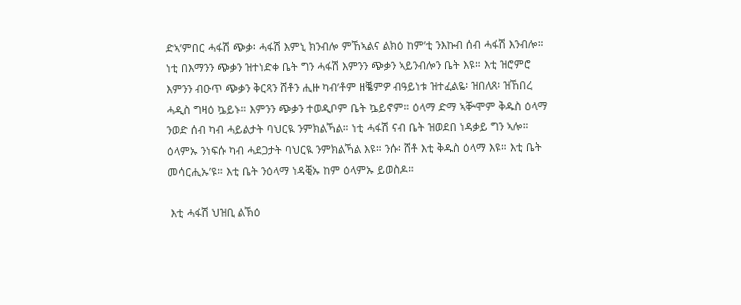ድኣ’ምበር ሓፋሽ ጭቃ፡ ሓፋሽ እምኒ ክንብሎ ምኸኣልና ልክዕ ከም’ቲ ንእኩብ ሰብ ሓፋሽ እንብሎ። ነቲ በእማንን ጭቃን ዝተነድቀ ቤት ግን ሓፋሽ እምንን ጭቃን ኣይንብሎን ቤት እዩ። እቲ ዝሮምሮ እምንን ብዑጥ ጭቃን ቅርጻን ሸቶን ሒዙ ካብ’ቶም ዘቘምዎ ብዓይነቱ ዝተፈልዬ፡ ዝበለጸ፡ ዝኸበረ ሓዲስ ግዛዕ ኴይኑ። እምንን ጭቃን ተወዲቦም ቤት ኴይኖም። ዕላማ ድማ ኣቝሞም ቅዱስ ዕላማ ንወድ ሰብ ካብ ሓይልታት ባህርዪ ንምክልኻል። ነቲ ሓፋሽ ናብ ቤት ዝወደበ ነዳቃይ ግን ኣሎ። ዕላምኡ ንነፍሱ ካብ ሓደጋታት ባህርዪ ንምክልኻል እዩ። ንሱ፡ ሸቶ እቲ ቅዱስ ዕላማ እዩ። እቲ ቤት መሳርሒኡ’ዩ። እቲ ቤት ንዕላማ ነዳቒኡ ከም ዕላምኡ ይወስዶ።

 እቲ ሓፋሽ ህዝቢ ልኽዕ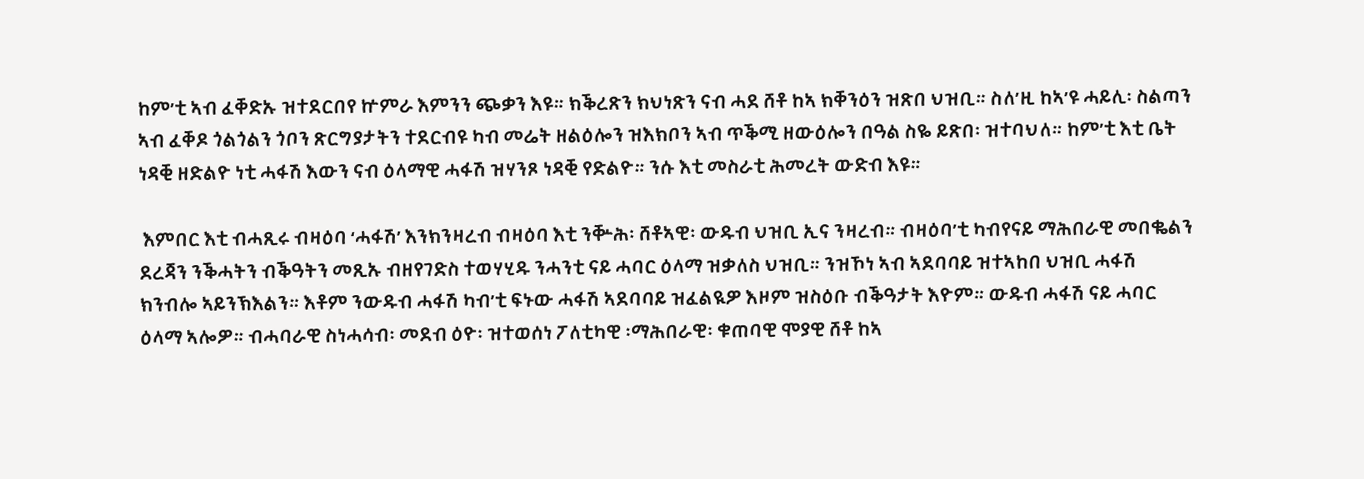ከም’ቲ ኣብ ፈቐድኡ ዝተደርበየ ኵምራ እምንን ጭቃን እዩ። ክቕረጽን ክህነጽን ናብ ሓደ ሸቶ ከኣ ክቐንዕን ዝጽበ ህዝቢ። ስለ’ዚ ከኣ’ዩ ሓይሊ፡ ስልጣን ኣብ ፈቐዶ ጎልጎልን ጎቦን ጽርግያታትን ተደርብዩ ካብ መሬት ዘልዕሎን ዝእክቦን ኣብ ጥቕሚ ዘውዕሎን በዓል ስዬ ይጽበ፡ ዝተባህለ። ከም’ቲ እቲ ቤት ነዳቒ ዘድልዮ ነቲ ሓፋሽ እውን ናብ ዕላማዊ ሓፋሽ ዝሃንጾ ነዳቒ የድልዮ። ንሱ እቲ መስራቲ ሕመረት ውድብ እዩ።

 እምበር እቲ ብሓጺሩ ብዛዕባ ‘ሓፋሽ’ እንክንዛረብ ብዛዕባ እቲ ንቝሕ፡ ሸቶኣዊ፡ ውዱብ ህዝቢ ኢና ንዛረብ። ብዛዕባ’ቲ ካብየናይ ማሕበራዊ መበቈልን ደረጃን ንቕሓትን ብቕዓትን መጺኡ ብዘየገድስ ተወሃሂዱ ንሓንቲ ናይ ሓባር ዕላማ ዝቃለስ ህዝቢ። ንዝኾነ ኣብ ኣደባባይ ዝተኣከበ ህዝቢ ሓፋሽ ክንብሎ ኣይንኽእልን። እቶም ንውዱብ ሓፋሽ ካብ’ቲ ፍኑው ሓፋሽ ኣደባባይ ዝፈልዪዎ እዞም ዝስዕቡ ብቕዓታት እዮም። ውዱብ ሓፋሽ ናይ ሓባር ዕላማ ኣሎዎ። ብሓባራዊ ስነሓሳብ፡ መደብ ዕዮ፡ ዝተወሰነ ፖለቲካዊ ፡ማሕበራዊ፡ ቁጠባዊ ሞያዊ ሸቶ ከኣ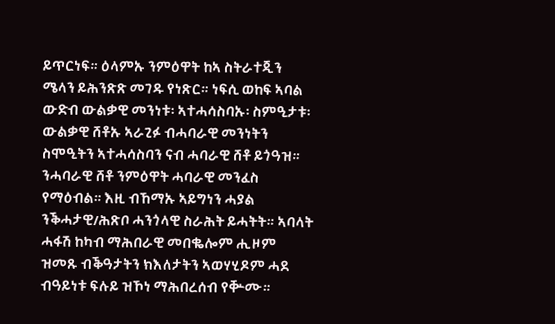ይጥርነፍ። ዕላምኡ ንምዕዋት ከኣ ስትራተጂን ሜላን ይሕንጽጽ መገዱ የነጽር። ነፍሲ ወከፍ ኣባል ውድብ ውልቃዊ መንነቱ፡ ኣተሓሳስባኡ፡ ስምዒታቱ፡ ውልቃዊ ሸቶኡ ኣራጊፉ ብሓባራዊ መንነትን ስሞዒትን ኣተሓሳስባን ናብ ሓባራዊ ሸቶ ይጎዓዝ። ንሓባራዊ ሸቶ ንምዕዋት ሓባራዊ መንፈስ የማዕብል። እዚ ብኸማኡ ኣይግነን ሓያል ንቕሓታዊ/ሕጽቦ ሓንጎላዊ ስራሕት ይሓትት። ኣባላት ሓፋሽ ከካብ ማሕበራዊ መበቈሎም ሒዞም ዝመጹ ብቕዓታትን ክእለታትን ኣወሃሂዶም ሓደ ብዓይነቱ ፍሉይ ዝኾነ ማሕበረሰብ የቝሙ።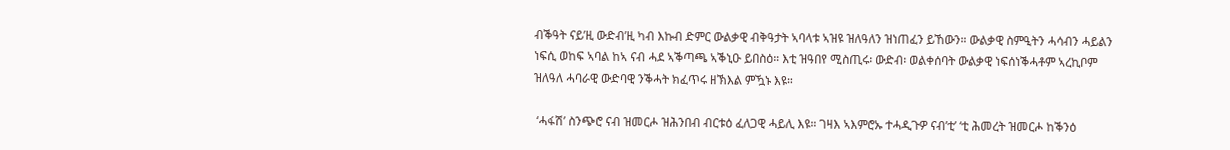ብቕዓት ናይ’ዚ ውድብ’ዚ ካብ እኩብ ድምር ውልቃዊ ብቅዓታት ኣባላቱ ኣዝዩ ዝለዓለን ዝነጠፈን ይኸውን። ውልቃዊ ስምዒትን ሓሳብን ሓይልን ነፍሲ ወከፍ ኣባል ከኣ ናብ ሓደ ኣቕጣጫ ኣቕኒዑ ይበስዕ። እቲ ዝዓበየ ሚስጢሩ፡ ውድብ፡ ወልቀሰባት ውልቃዊ ነፍሰነቕሓቶም ኣረኪቦም ዝለዓለ ሓባራዊ ውድባዊ ንቕሓት ክፈጥሩ ዘኽእል ምዃኑ እዩ።

 ‘ሓፋሽ’ ስንጭሮ ናብ ዝመርሖ ዝሕንበብ ብርቱዕ ፈለጋዊ ሓይሊ እዩ። ገዛእ ኣእምሮኡ ተሓዲጉዎ ናብ’ቲ’ ‘ቲ ሕመረት ዝመርሖ ከቕንዕ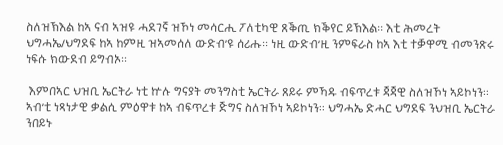ስለዝኽእል ከኣ ናብ ኣዝዩ ሓደገኛ ዝኾነ መሳርሒ ፖለቲካዊ ጸቕጢ ክቕየር ይኽእል። እቲ ሕመረት ህግሓኤ/ህግደፍ ከኣ ከምዚ ዝኣመሰለ ውድብ’ዩ ሰሪሑ። ነዚ ውድብ’ዚ ንምፍራስ ከኣ እቲ ተቓዋሚ ብመንጽሩ ነፍሱ ክውደብ ይግብኦ።

 እምበኣር ህዝቢ ኤርትራ ነቲ ኵሉ ግናያት መንግስቲ ኤርትራ ጸይሩ ምኻዱ ብፍጥረቱ ጃጃዊ ስለዝኾነ ኣይኮነን። ኣብ’ቲ ነጻነታዊ ቃልሲ ምዕዋቱ ከኣ ብፍጥረቱ ጅግና ስለዝኾነ ኣይኮነን። ህግሓኤ ድሓር ህግደፍ ንህዝቢ ኤርትራ ንበይኑ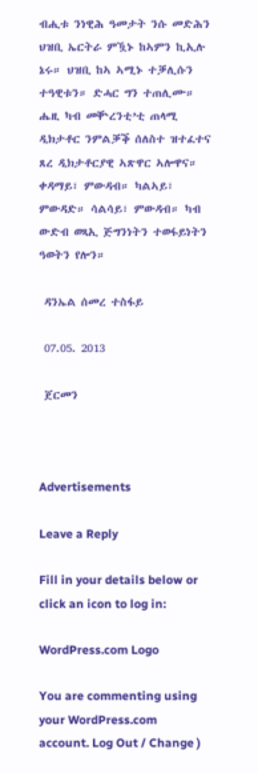ብሒቱ ንነዊሕ ዓመታት ንሱ መድሕን ህዝቢ ኤርትራ ምዃኑ ከኣምን ኪኢሉ ኔሩ። ህዝቢ ከኣ ኣሚኑ ተቓሊሱን ተዓዊቱን። ድሓር ግን ተጠሊሙ። ሔዚ ካብ መቝረንቲ’ቲ ጠላሚ ዲክታቶር ንምልቓቕ ሰለስተ ዝተፈተና ጸረ ዲክታቶርያዊ ኣጽዋር ኣሎዋና። ቀዳማይ፣ ምውዳብ። ካልኣይ፣ ምውዳድ። ሳልሳይ፣ ምውዳብ። ካብ ውድብ ወጻኢ ጅግንነትን ተወፋይነትን ዓወትን የሎን።

 ዳንኤል ሰመረ ተስፋይ

 07.05. 2013

 ጀርመን



Advertisements

Leave a Reply

Fill in your details below or click an icon to log in:

WordPress.com Logo

You are commenting using your WordPress.com account. Log Out / Change )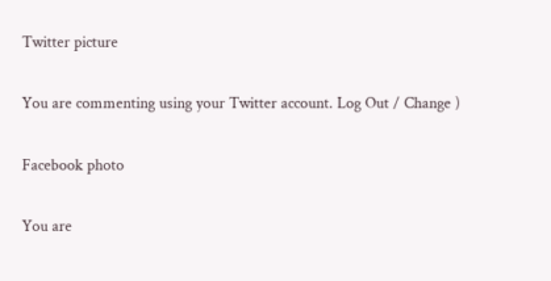Twitter picture

You are commenting using your Twitter account. Log Out / Change )

Facebook photo

You are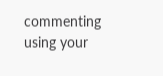commenting using your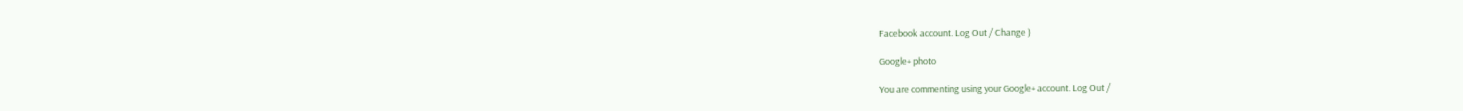Facebook account. Log Out / Change )

Google+ photo

You are commenting using your Google+ account. Log Out /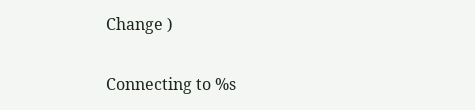Change )

Connecting to %s